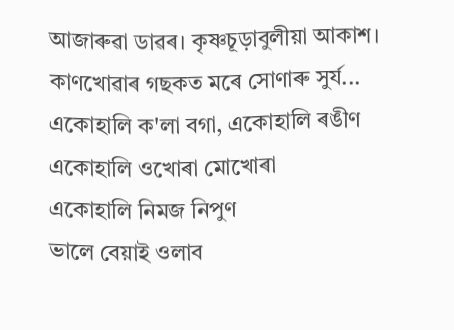আজাৰুৱা ডাৱৰ। কৃষ্ণচূড়াবুলীয়া আকাশ।
কাণখোৱাৰ গছকত মৰে সোণাৰু সুৰ্য...
একোহালি ক'লা বগা, একোহালি ৰঙীণ
একোহালি ওখোৰা মোখোৰা
একোহালি নিমজ নিপুণ
ভালে বেয়াই ওলাব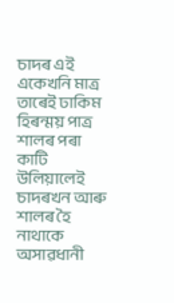চাদৰ এই একেখনি মাত্ৰ
তাৰেই ঢাকিম হিৰন্ময় পাত্ৰ
শালৰ পৰা কাটি উলিয়ালেই
চাদৰখন আৰু শালৰ হৈ নাথাকে
অসাৱধানী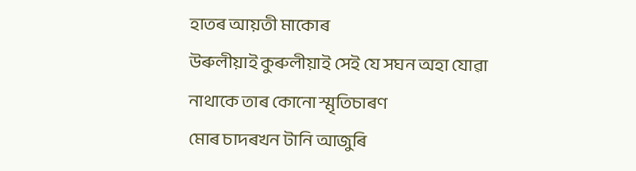হাতৰ আয়তী মাকোৰ
উৰুলীয়াই কুৰুলীয়াই সেই যে সঘন অহা যোৱা
নাথাকে তাৰ কোনো স্মৃতিচাৰণ
মোৰ চাদৰখন টানি আজুৰি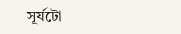সূৰ্যটো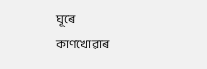ঘূৰে
কাণখোৱাৰ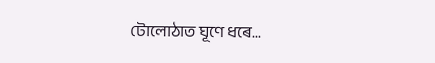টোলোঠাত ঘূণে ধৰে...